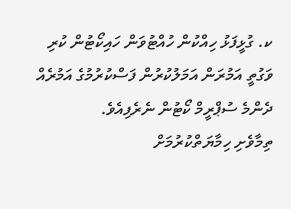ކ. ގުޅީފަޅު ހިއްކުން ހުއްޓުވަން ހައިކޯޓުން ކުރި ވަގުތީ އަމުރަން އަމަލުކުރުން ފަސްކުރުމުގެ އަމުރެއް ދެންމެ ސުޕްރީމް ކޯޓުން ނެރެފިއެވެ.
ތިމާވެށި ހިމާޔަތްކުރުމަށް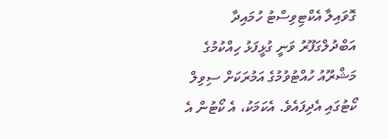ގޮވައިލާ އެކްޓިވިސްޓު ހުމައިދާ އަބްދުލްގަފޫރު ވަނީ ގުޅީފަޅު ހިއްކުމުގެ މަޝްރޫއު ހުއްޓުވުމުގެ އަމުރަކަށް ސިވިލް ކޯޓުގައި އެދިފައެވެ. އެކަމަކު، އެ ކޯޓުން އެ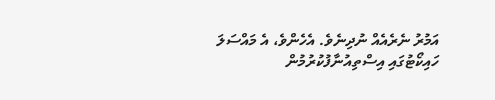އަމުރު ނެރެއެއް ނުދިނެވެ. އެހެންވެ، އެ މައްސަލަ ހައިކޯޓުގައި އިސްތިއުނާފުކުރުމުން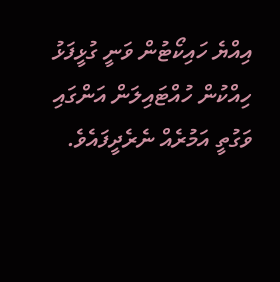އިއްޔެ ހައިކޯޓުން ވަނީ ގުޅީފަޅު ހިއްކުން ހުއްޓައިލަން އަންގައި ވަގުތީ އަމުރެއް ނެރެދީފައެވެ.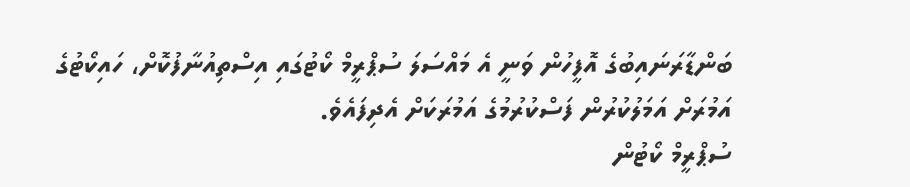ބަންޑާރަނައިބުގެ އޮފީހުން ވަނީ އެ މައްސަލަ ސުޕްރީމް ކޯޓުގައި އިސްތިއުނާފުކޮށް، ހައިކޯޓުގެ އަމުރަށް އަމަލުކުރުން ފަސްކުރުމުގެ އަމުރަކަށް އެދިފައެވެ.
ސުޕްރީމް ކޯޓުން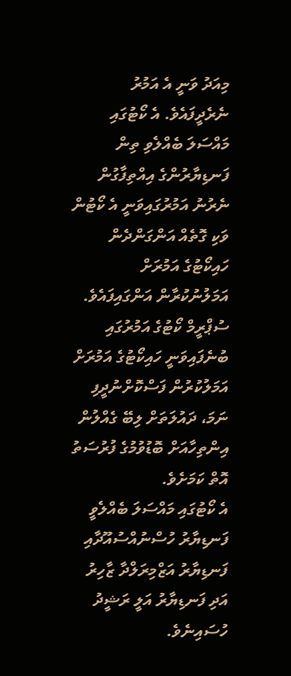މިއަދު ވަނީ އެ އަމުރު ނެރެދީފައެވެ. އެ ކޯޓުގައި މައްސަލަ ބެއްލެވި ތިން ފަނޑިޔާރުންގެ އިއްތިފާގުން ނެރުނު އަމުރުގައިވަނީ އެ ކޯޓުން ވަކި ގޮތެއް އަންގަންދެން ހައިކޯޓުގެ އަމުރަށް އަމަލުނުކުރާން އަންގައިފައެވެ.
ސުޕްރީމް ކޯޓުގެ އަމުރުގައި ބުނެފައިވަނީ ހައިކޯޓުގެ އަމުރަށް އަމަލުކުރުން ފަސްކޮށްނުދީފި ނަމަ، ދައުލަތަށް ލިބޭ ގެއްލުން އިންތިހާއަށް ބޮޑުވުމުގެ ފުރުސަތު އޮތް ކަމަށެވެ.
އެ ކޯޓުގައި މައްސަލަ ބެއްލެވީ ފަނޑިޔާރު ހުސްނުއްސުއޫދާއި ފަނޑިޔާރު އަޒްމިރަލްދާ ޒާހިރު އަދި ފަނޑިޔާރު އަލީ ރަޝީދު ހުސައިނެވެ.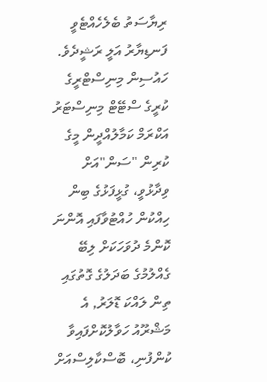ރިޔާސަތު ބެލެހެއްޓެވީ ފަނޑިޔާރު އަލީ ރަޝީދެވެ.
ހައުސިން މިނިސްޓްރީގެ ކުރީގެ ސްޓޭޓް މިނިސްޓަރު އަކްރަމް ކަމާލުއްދީން މީގެ ކުރިން "ސަން"އަށް ވިދާޅުވީ، ގުޅީފަޅުގެ ބިން ހިއްކުން ހުއްޓުވާފައި އޮންނަ ކޮންމެ ދުވަހަކަށް ލިބޭ ގެއްލުމުގެ ބަދަލުގެ ގޮތުގައި ތިން ލައްކަ ޑޮލަރު, އެ މަޝްރޫއު ހަވާލުކޮށްފައިވާ ކުންފުނި، ބޮސްކާލިސްއަށް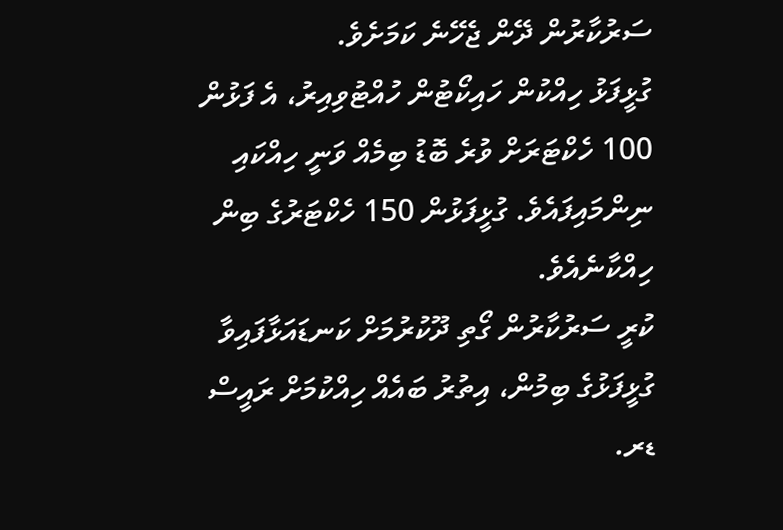ސަރުކާރުން ދޭން ޖެހޭނެ ކަމަށެވެ.
ގުޅީފަޅު ހިއްކުން ހައިކޯޓުން ހުއްޓުވިއިރު، އެ ފަޅުން 100 ހެކްޓަރަށް ވުރެ ބޮޑު ބިމެއް ވަނީ ހިއްކައި ނިންމައިފައެވެ. ގުޅީފަޅުން 150 ހެކްޓަރުގެ ބިން ހިއްކާނެއެވެ.
ކުރީ ސަރުކާރުން ގޯތި ދޫކުރުމަށް ކަނޑައަޅާފައިވާ ގުޅީފަޅުގެ ބިމުން، އިތުރު ބައެއް ހިއްކުމަށް ރައީސް ޑރ.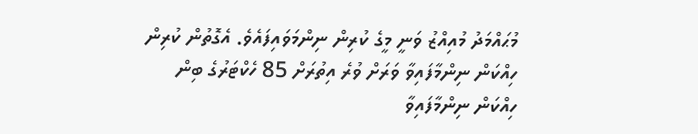މުޙައްމަދު މުއިއްޒު ވަނީ މީގެ ކުރިން ނިންމަވައިފައެވެ. އެގޮތުން ކުރިން ހިއްކަން ނިންމާފައިވާ ވަރަށް ވުރެ އިތުރަށް 85 ހެކްޓަރުގެ ބިން ހިއްކަން ނިންމާފައިވާ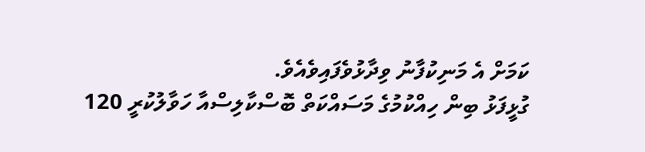ކަމަށް އެ މަނިކުފާނު ވިދާޅުވެފައިވެއެވެ.
ގުޅީފަޅު ބިން ހިއްކުމުގެ މަސައްކަތް ބޮސްކާލިސްއާ ހަވާލުކުރީ 120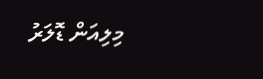މިލިއަން ޑޮލަރު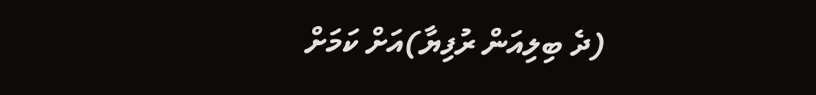(ދެ ބިލިއަން ރުފިޔާ)އަށް ކަމަށް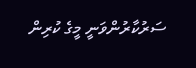ސަރުކާރުންވަނީ މީގެ ކުރިން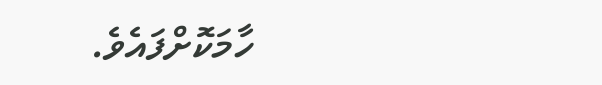ހާމަކޮށްފައެވެ.